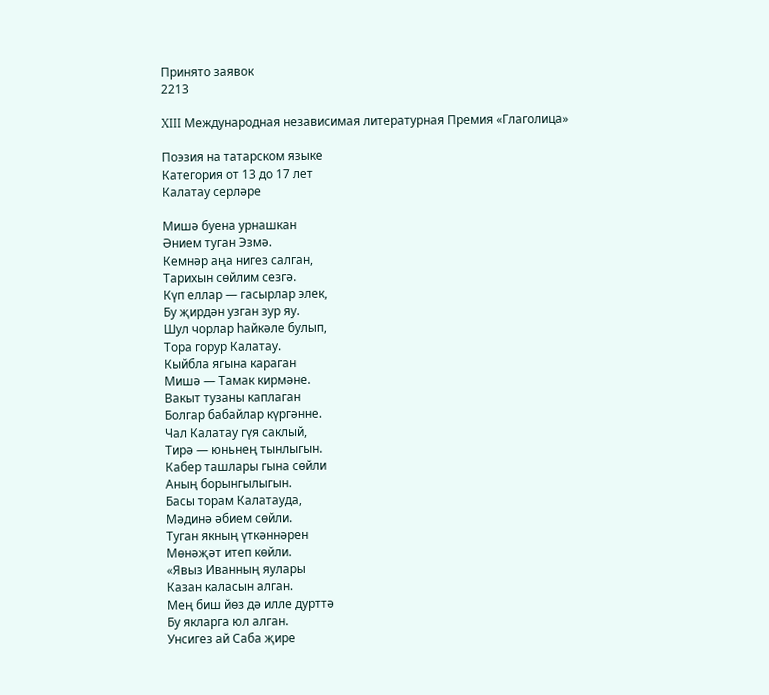Принято заявок
2213

XIII Международная независимая литературная Премия «Глаголица»

Поэзия на татарском языке
Категория от 13 до 17 лет
Калатау серләре

Мишә буена урнашкан
Әнием туган Эзмә.
Кемнәр аңа нигез салган,
Тарихын сөйлим сезгә.
Күп еллар — гасырлар элек,
Бу җирдән узган зур яу.
Шул чорлар һайкәле булып,
Тора горур Калатау.
Кыйбла ягына караган
Мишә — Тамак кирмәне.
Вакыт тузаны каплаган
Болгар бабайлар күргәнне.
Чал Калатау гүя саклый,
Тирә — юньнең тынлыгын.
Кабер ташлары гына сөйли
Аның борынгылыгын.
Басы торам Калатауда,
Мәдинә әбием сөйли.
Туган якның үткәннәрен
Мөнәҗәт итеп көйли.
«Явыз Иванның яулары
Казан каласын алган.
Мең биш йөз дә илле дурттә
Бу якларга юл алган.
Унсигез ай Саба җире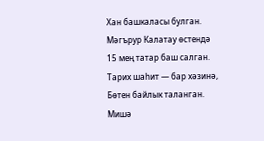Хан башкаласы булган.
Мәгърур Калатау өстендә
15 мең татар баш салган.
Тарих шаһит — бар хәзинә,
Бөтен байлык таланган.
Мишә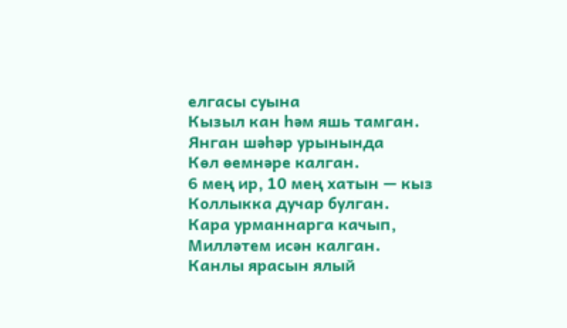елгасы суына
Кызыл кан һәм яшь тамган.
Янган шәһәр урынында
Көл өемнәре калган.
6 мең ир, 10 мең хатын — кыз
Коллыкка дучар булган.
Кара урманнарга качып,
Милләтем исән калган.
Канлы ярасын ялый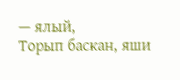— ялый,
Торып баскан, яши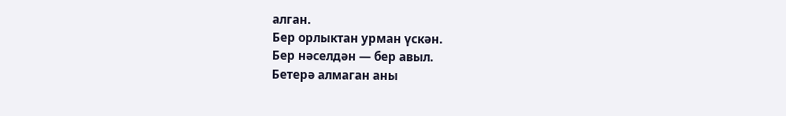алган.
Бер орлыктан урман үскән.
Бер нәселдән — бер авыл.
Бетерә алмаган аны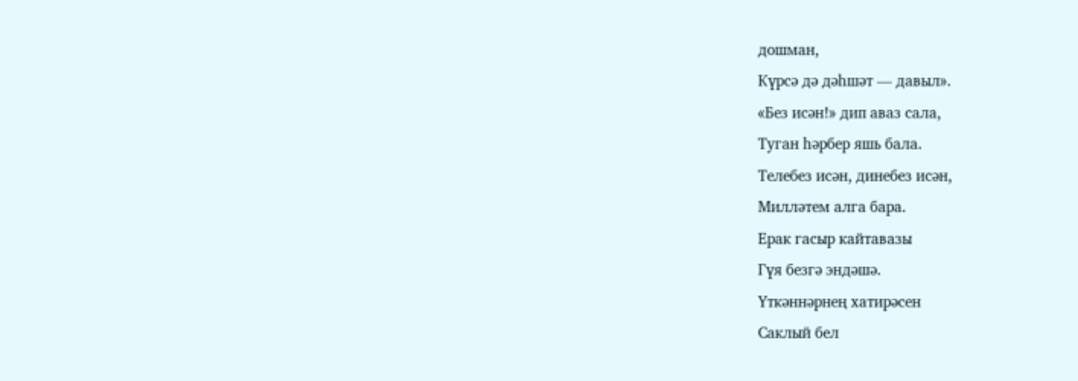дошман,
Күрсә дә дәһшәт — давыл».
«Без исән!» дип аваз сала,
Туган һәрбер яшь бала.
Телебез исән, динебез исән,
Милләтем алга бара.
Ерак гасыр кайтавазы
Гүя безгә эндәшә.
Үткәннәрнең хатирәсен
Саклый бел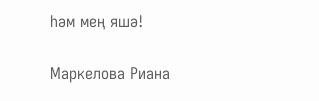һәм мең яшә!

Маркелова Риана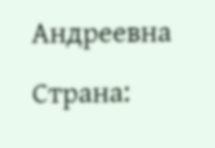Андреевна
Страна: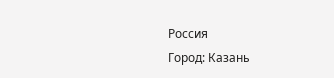Россия
Город: Казань